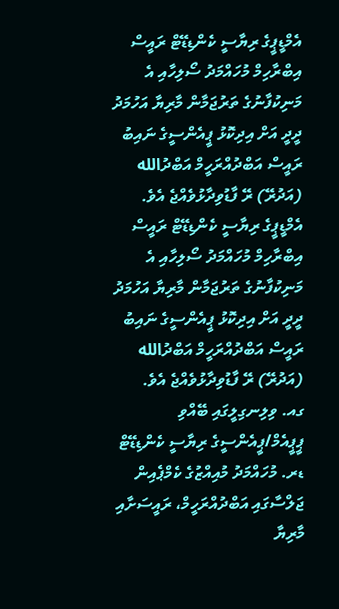އެމްޑީޕީގެ ރިޔާސީ ކެންޑިޑޭޓް ރައީސް އިބްރާހިމް މުހައްމަދު ސޯލިހާއި އެ މަނިކުފާނުގެ ތަރުޖަމާން މާރިޔާ އަހުމަދު ދީދީ އަށް އިދިކޮޅު ޕީއެންސީގެ ނައިބު ރައީސް އަބްދުއްރަހީމް އަބްދުالله (އަދުރޭ) ރޭ ފާޑުވިދާޅުވެއްޖެ އެވެ.
އެމްޑީޕީގެ ރިޔާސީ ކެންޑިޑޭޓް ރައީސް އިބްރާހިމް މުހައްމަދު ސޯލިހާއި އެ މަނިކުފާނުގެ ތަރުޖަމާން މާރިޔާ އަހުމަދު ދީދީ އަށް އިދިކޮޅު ޕީއެންސީގެ ނައިބު ރައީސް އަބްދުއްރަހީމް އަބްދުالله (އަދުރޭ) ރޭ ފާޑުވިދާޅުވެއްޖެ އެވެ.
ގއ. ވިލިނގިލީގައި ބޭއްވި ޕީޕީއެމް/ޕީއެންސީގެ ރިޔާސީ ކެންޑިޑޭޓް ޑރ. މުހައްމަދު މުއިއްޒުގެ ކެމްޕެއިން ޖަލްސާގައި އަބްދުއްރަހީމް، ރައީސަށާއި މާރިޔާ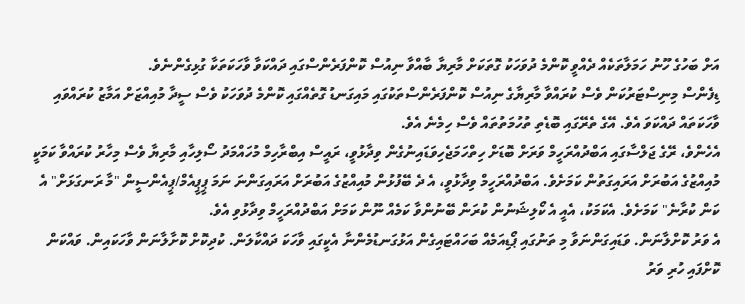އަށް ބަހުގެ ހޫނު ހަމަލާތަކެއް ދެއްވީ ކޮންމެ ދުވަހަކު ގޮތަކަށް މާރިޔާ ބާއްވާ ނިއުސް ކޮންފަރެންސްގައި ދައްކަވާ ވާހަކަތަކާ ގުޅިގެންނެވެ.
ޑިފެންސް މިނިސްޓަރުކަން ވެސް ކުރައްވާ މާރިޔާގެ ނިއުސް ކޮންފަރެންސްތަކުގައި މައިގަނޑު ގޮތެއްގައި ކޮންމެ ދުވަހަކު ވެސް ސީދާ މުއިއްޒަށް އަމާޒު ކުރައްވައި ވާހަކަތައް ދައްކަވަ އެވެ. އޭގެ ތެރޭގައި ބޮޑެތި ތުހުމަތުތައް ވެސް ހިމެނެ އެވެ.
އެހެންވެ، ރޭގެ ޖަލްސާގައި އަބްދުއްރަހީމް ވަރަށް ބޮޑަށް ހިތްހަމަޖެހިވަޑައިނުގެން ވިދާޅުވީ، ރައީސް އިބްރާހިމް މުހައްމަދު ސޯލިހާއި މާރިޔާ ވެސް މިހާރު ކުރައްވާ ކަމަކީ މުއިއްޒުގެ އަބުރަށް އަރައިގަތުން ކަމަށެވެ. އަބްދުއްރަހީމް ވިދާޅުވީ، އެ ދެ ބޭފުޅުން މުއިއްޒުގެ އަބުރަށް އަރައިގަންނަ ނަމަ ޕީޕީއެމް/ޕީއެންސީން "މާ ރަނގަޅަށް" އެ ކަން ކުރާނެ" ކަމަށެވެ. އެކަމަކު، އެއީ އެ ކޯލިޝަނުން ކުރަން ބޭނުންވާ ކަމެއް ނޫން ކަމަށް އަބްދުއްރަހީމް ވިދާޅުވި އެވެ.
އެ ވަރު ކޮށްލާނަން. ވަޑައިގަންނަވާ މި ތަނުގައި ޕޯޑިއަމެއް ބަހައްޓައިގެން އަޅުގަނޑުމެންނާ އެކީގައި ވާހަކަ ދައްކާލަން. ކުދިކޮށް ކޮށާލާނަން ވާހަކައިން. ވައްކަން ކޮށްފައި ހުރި ވަރު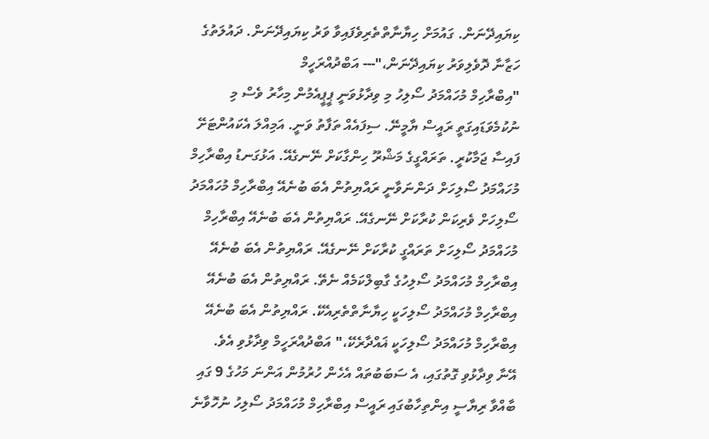ކިޔައިދޭނަން. ގައުމަށް ހިޔާނާތްތެރިވެފައިވާ ވަރު ކިޔައިދޭނަން. ދައުލަތުގެ ހަޒާނާ ދޮވެލިވަރު ކިޔައިދޭނަން،"--- އަބްދުއްރަހީމް
"އިބްރާހިމް މުހައްމަދު ސޯލިހު މި ވިދާޅުވަނީ ޕީޕީއެމުން މިހާރު ވެސް މި ނުކުމެވަޑައިގަތީ ރައީސް ޔާމީނޭ. ސިފައެއް ތަފާތު ވަނީ. އަމިއްލަ އެކައުންޓަށޭ ފައިސާ ޖަމާކުރީ. ތަރައްގީގެ މަޝްރޫ ހިންގާކަށް ނޭނގެއޭ. އަޅުގަނޑު އިބްރާހިމް މުހައްމަދު ސޯލިހަށް ދަންނަވާނީ ރައްޔިތުން އެބަ ބުނެއޭ އިބްރާހިމް މުހައްމަދު ސޯލިހަށް ވެރިކަން ކުރާކަށް ނޭނގެއޭ. ރައްޔިތުން އެބަ ބުނެއޭ އިބްރާހިމް މުހައްމަދު ސޯލިހަށް ތަރައްގީ ކުރާކަށް ނޭނގެއޭ. ރައްޔިތުން އެބަ ބުނެއޭ އިބްރާހިމް މުހައްމަދު ސޯލިހުގެ ގާބިލްކަމެއް ނެތޭ. ރައްޔިތުން އެބަ ބުނެއޭ އިބްރާހިމް މުހައްމަދު ސޯލިހަކީ ހިޔާނާތްތެރިއެކޭ. ރައްޔިތުން އެބަ ބުނެއޭ އިބްރާހިމް މުހައްމަދު ސޯލިހަކީ ޣައްދާރެކޭ،" އަބްދުއްރަހީމް ވިދާޅުވި އެވެ.
އޭނާ ވިދާޅުވި ގޮތުގައި، އެ ސަބަބުތައް އެހެން ހުރުމުން އަންނަ މަހުގެ 9 ގައި ބާއްވާ ރިޔާސީ އިންތިހާބުގައި ރައީސް އިބްރާހިމް މުހައްމަދު ސޯލިހު ނުހޮވާނެ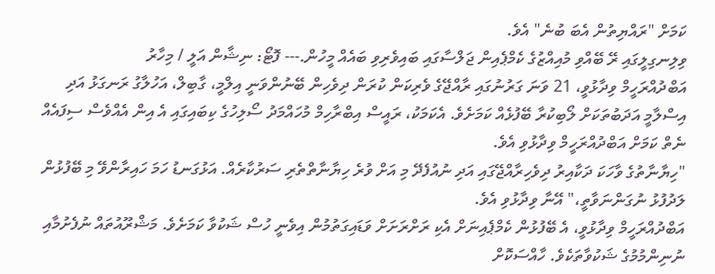ކަމަށް "ރައްޔިތުން އެބަ ބުނެ" އެވެ.
ވިލިނގިލީގައި ރޭ ބޭއްވި މުއިއްޒުގެ ކެމްޕެއިން ޖަލްސާގައި ބައިވެރިވި ބައެއް މީހުން.--- ފޮޓޯ: ނިޝާން އަލީ / މިހާރު
އަބްދުއްރަހީމް ވިދާޅުވީ، 21 ވަނަ ގަރުނުގައި ރާއްޖޭގެ ވެރިކަން ކުރަން ދިވެހިން ބޭނުންވަނީ އިލްމީ، ގާބިލް، އަހުލާގު ރަނގަޅު އަދި އިސްލާމީ އަދަބުތަކަށް ލޯބިކުރާ ބޭފުޅެއް ކަމަށެވެ. އެކަމަކު، ރައީސް އިބްރާހިމް މުހައްމަދު ސޯލިހުގެ ކިބައިގައި އެ އިން އެއްވެސް ސިފައެއް ނެތް ކަމަށް އަބްދުއްރަހީމް ވިދާޅުވި އެވެ.
"ހިޔާނާތުގެ ވާހަކަ ދަކާއިރު ދިވެހިރާއްޖޭގައި އަދި ނުއުފެދޭ މި އަށް ވުރެ ހިޔާނާތްތެރި ސަރުކާރެއް. އަޅުގަނޑު ހަމަ ހައިރާންވޭ މި ބޭފުޅުން ލަދުފުޅު ނުގަންނަވާތީ،" އޭނާ ވިދާޅުވި އެވެ.
އަބްދުއްރަހީމް ވިދާޅުވީ، އެ ބޭފުޅުން ކެމްޕެއިނަށް އެކި ރަށްރަށަށް ވަޑައިގަތުމުން އިވެނީ ހުސް ޝަކުވާ ކަމަށެވެ. މަޝްރޫއުތައް ނުފެށުމާއި ނުނިންމުމުގެ ޝަކުވާތަކެވެ. ހާއްސަކޮށް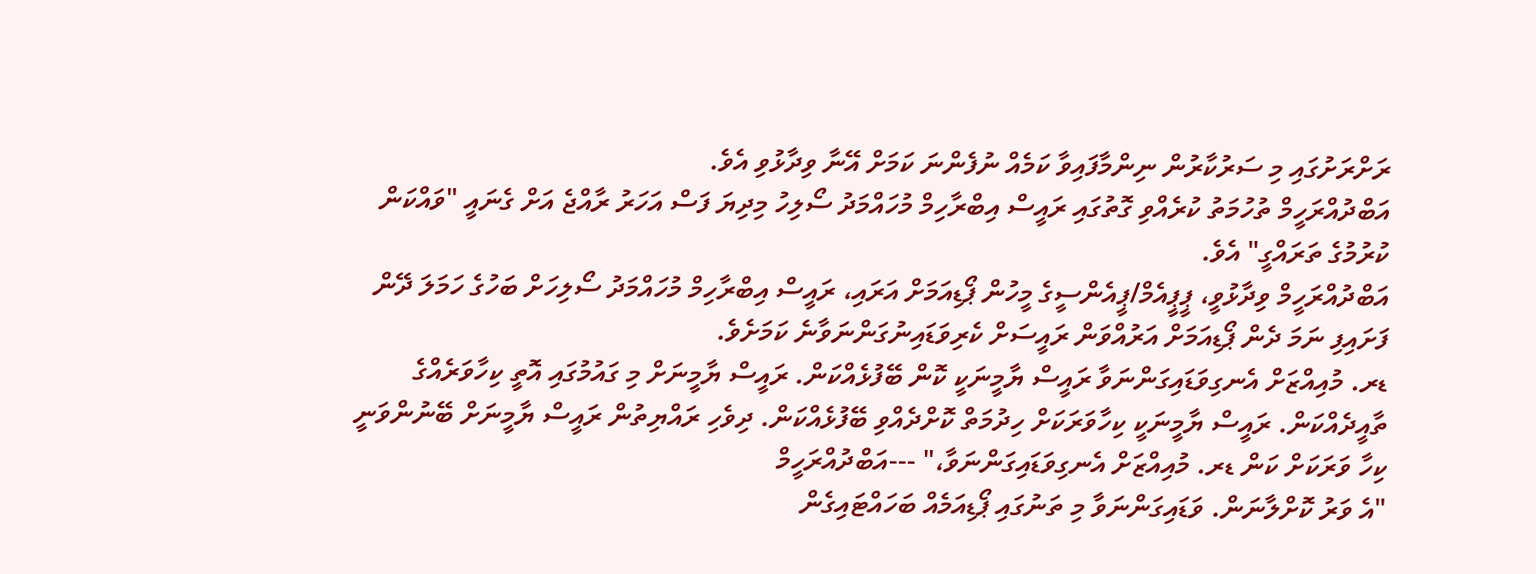ރަށްރަށުގައި މި ސަރުކާރުން ނިންމާފައިވާ ކަމެއް ނުފެންނަ ކަމަށް އޭނާ ވިދާޅުވި އެވެ.
އަބްދުއްރަހީމް ތުހުމަތު ކުރެއްވި ގޮތުގައި ރައީސް އިބްރާހިމް މުހައްމަދު ސޯލިހު މިދިޔަ ފަސް އަހަރު ރާއްޖެ އަށް ގެނައީ "ވައްކަން ކުރުމުގެ ތަރައްގީ" އެވެ.
އަބްދުއްރަހީމް ވިދާޅުވީ، ޕީޕީއެމް/ޕީއެންސީގެ މީހުން ޕޯޑިއަމަށް އަރައި، ރައީސް އިބްރާހިމް މުހައްމަދު ސޯލިހަށް ބަހުގެ ހަމަލަ ދޭން ފަށައިފި ނަމަ ދެން ޕޯޑިއަމަށް އަރުއްވަން ރައީސަށް ކެރިވަޑައިނުގަންނަވާނެ ކަމަށެވެ.
ޑރ. މުއިއްޒަށް އެނގިވަޑައިގަންނަވާ ރައީސް ޔާމީނަކީ ކޮން ބޭފުޅެއްކަން. ރައީސް ޔާމީނަށް މި ގައުމުގައި އޮތީ ކިހާވަރެއްގެ ތާއީދެއްކަން. ރައީސް ޔާމީނަކީ ކިހާވަރަކަށް ހިދުމަތް ކޮށްދެއްވި ބޭފުޅެއްކަން. ދިވެހި ރައްޔިތުން ރައީސް ޔާމީނަށް ބޭނުންވަނީ ކިހާ ވަރަކަށް ކަން ޑރ. މުއިއްޒަށް އެނގިވަޑައިގަންނަވާ،" ---އަބްދުއްރަހީމް
"އެ ވަރު ކޮށްލާނަން. ވަޑައިގަންނަވާ މި ތަނުގައި ޕޯޑިއަމެއް ބަހައްޓައިގެން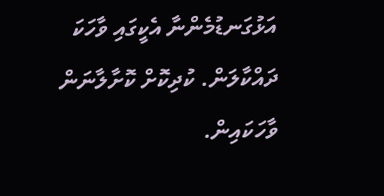އަޅުގަނޑުމެންނާ އެކީގައި ވާހަކަ ދައްކާލަން. ކުދިކޮށް ކޮށާލާނަން ވާހަކައިން.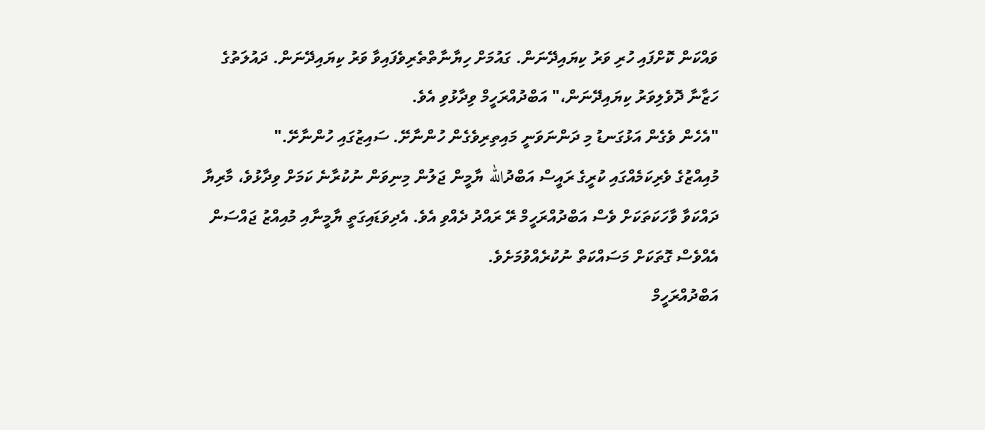ވައްކަން ކޮށްފައި ހުރި ވަރު ކިޔައިދޭނަން. ގައުމަށް ހިޔާނާތްތެރިވެފައިވާ ވަރު ކިޔައިދޭނަން. ދައުލަތުގެ ހަޒާނާ ދޮވެލިވަރު ކިޔައިދޭނަން،" އަބްދުއްރަހީމް ވިދާޅުވި އެވެ.
"އެހެން ވެގެން އަޅުގަނޑު މި ދަންނަވަނީ މައިތިރިވެގެން ހުންނާށޭ. ސައިޒުގައި ހުންނާށޭ."
މުއިއްޒުގެ ވެރިކަމެއްގައި ކުރީގެ ރައީސް އަބްދުالله ޔާމީން ޖަލުން މިނިވަން ނުކުރާނެ ކަމަށް ވިދާޅުވެ، މާރިޔާ ދައްކަވާ ވާހަކަތަކަށް ވެސް އަބްދުއްރަހީމް ރޭ ރައްދު ދެއްވި އެވެ. އެދިވަޑައިގަތީ ޔާމީނާއި މުއިއްޒު ޖައްސަން އެއްވެސް ގޮތަކަށް މަސައްކަތް ނުކުރެއްވުމަށެވެ.
އަބްދުއްރަހީމް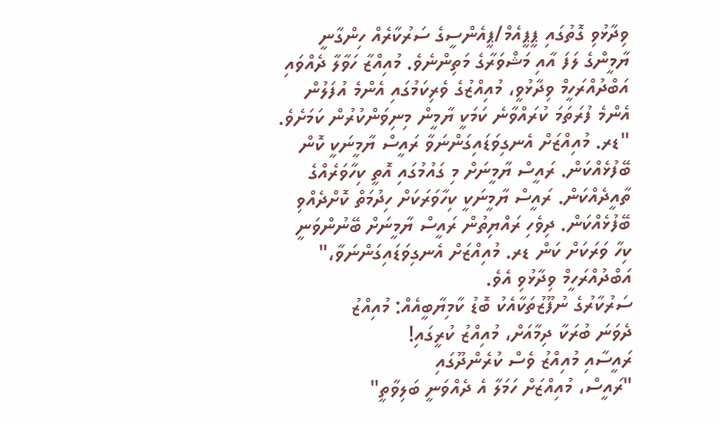ވިދާޅުވި ގޮތުގައި ޕީޕީއެމް/ޕީއެންސީގެ ސަރުކާރެއް ހިންގާނީ ޔާމީންގެ ލަފަ އާއި މަޝްވަރާގެ މަތިންނެވެ. މުއިއްޒާ ހަވާލާ ދެއްވައި އަބްދުއްރަހީމް ވިދާޅުވީ، މުއިއްޒުގެ ވެރިކަމުގައި އެންމެ އުފަލުން އެންމެ ފުރަތަމަ ކުރައްވާނެ ކަމަކީ ޔާމީން މިނިވަންކުރުން ކަމަށެވެ.
"ޑރ. މުއިއްޒަށް އެނގިވަޑައިގަންނަވާ ރައީސް ޔާމީނަކީ ކޮން ބޭފުޅެއްކަން. ރައީސް ޔާމީނަށް މި ގައުމުގައި އޮތީ ކިހާވަރެއްގެ ތާއީދެއްކަން. ރައީސް ޔާމީނަކީ ކިހާވަރަކަށް ހިދުމަތް ކޮށްދެއްވި ބޭފުޅެއްކަން. ދިވެހި ރައްޔިތުން ރައީސް ޔާމީނަށް ބޭނުންވަނީ ކިހާ ވަރަކަށް ކަން ޑރ. މުއިއްޒަށް އެނގިވަޑައިގަންނަވާ،" އަބްދުއްރަހީމް ވިދާޅުވި އެވެ.
ސަރުކާރުގެ ނުފޫޒުތަކާއެކު ބޮޑު ކާމިޔާބީއެއް: މުއިއްޒު
ދެވަނަ ބުރަކާ ދިމާއަށް، މުއިއްޒު ކުރީގައި!
ރައީސާއި މުއިއްޒު ވެސް ކުރެންދޫގައި
"ރައީސް، މުއިއްޒަށް ހަމަލާ އެ ދެއްވަނީ ބަލިވާތީ"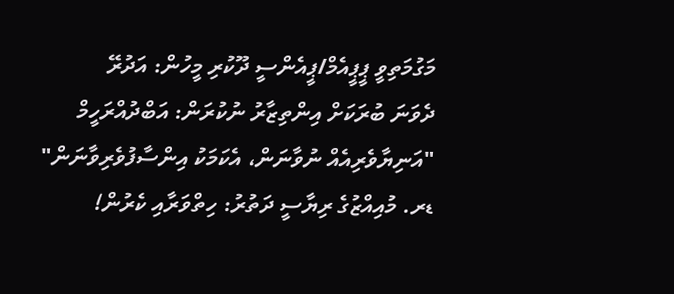މަގުމަތިވީ ޕީޕީއެމް/ޕީއެންސީ ދޫކުރި މީހުން: އަދުރޭ
ދެވަނަ ބުރަކަށް އިންތިޒާރު ނުކުރަން: އަބްދުއްރަހީމް
"އަނިޔާވެރިއެއް ނުވާނަން، އެކަމަކު އިންސާފުވެރިވާނަން"
ޑރ. މުއިއްޒުގެ ރިޔާސީ ދަތުރު: ހިތްވަރާއި ކެރުން!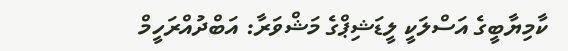ކާމިޔާބީގެ އަސްލަކީ ލީޑަޝިޕްގެ މަޝްވަރާ: އަބްދުއްރަހީމް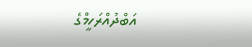އަބްދުއްރަހީމްގެ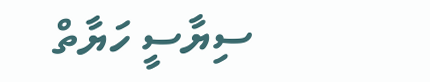ސިޔާސީ ހަޔާތް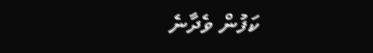ކަފުން ވެދާނެ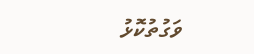ވަގުތުކޮޅު